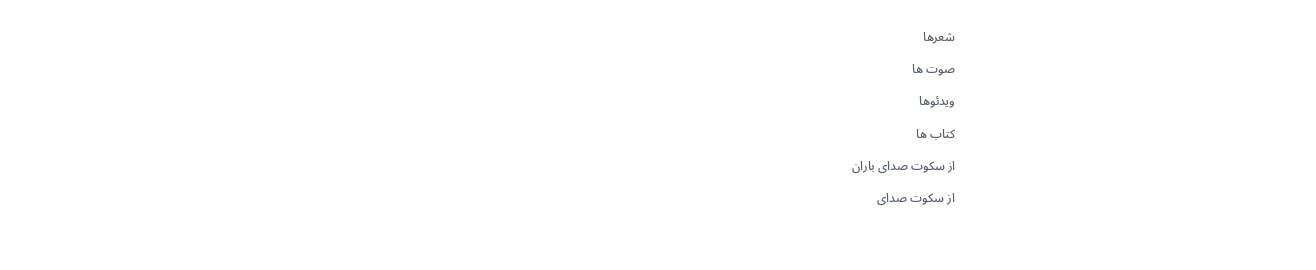شعرها

صوت ها

ویدئوها

کتاب ها

از سکوت صدای باران

از سکوت صدای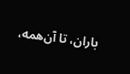باران، تا آن‌همه،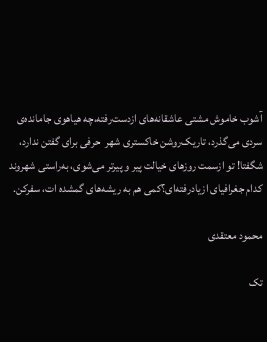آشوب خاموش مشتی عاشقانه‌های از‌دست‌رفته،چه هیاهوی جامانده‌ی سردی می‌گذرد، تاریک‌روشن خاکستری شهر  حرفی برای گفتن ندارد، شگفتا‌! تو ازسمت روزهای خیالت پیر و پیرتر می‌شوی، به‌راستی شهروند کدام جغرافیای از‌یاد‌رفته‌ای؟کمی هم به ریشه‌های گمشده ‌ات، سفرکن.

محمود معتقدی

تک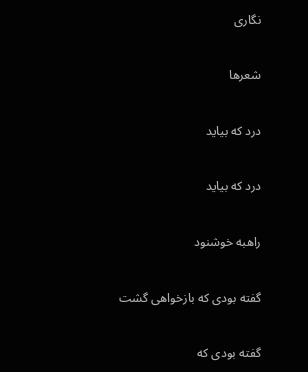نگاری

شعرها

درد که بیاید

درد که بیاید

راهبه خوشنود

گفته بودی که بازخواهی گشت

گفته بودی که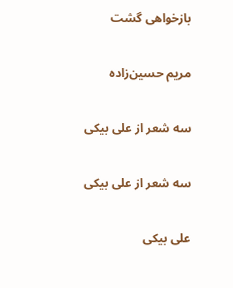بازخواهی گشت

مریم حسین‌زاده

سه شعر از علی بیکی

سه شعر از علی بیکی

علی بیکی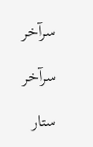سرآخر

سرآخر

ستار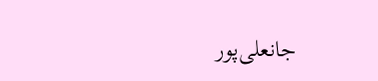جانعلی‌پور